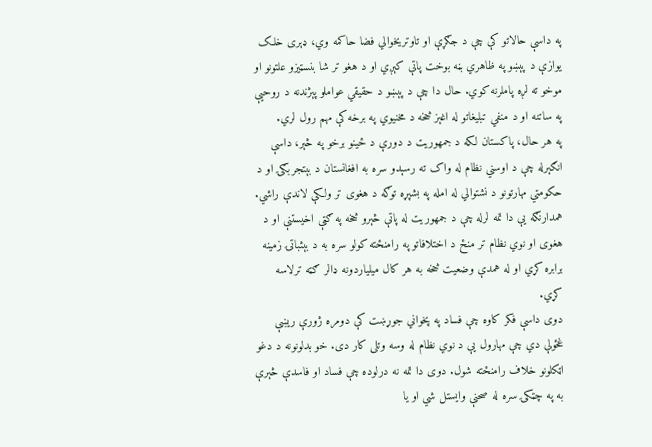په داسې حالاتو کې چې د جګړې او تاوتریخوالي فضا حاکمه وي، ډېری خلک یوازې د پېښو په ظاهري بڼه بوخت پاتې کېږي او د هغو تر شا بنسټیزو علتونو او موخو ته لږه پاملرنه کوي. حال دا چې د پېښو د حقیقي عواملو پېژندنه د روحيې په ساتنه او د منفي تبلیغاتو له اغېز څخه د مخنیوي په برخه کې مهم رول لري.
په هر حال، پاکستان لکه د جمهوریت د دورې د ځینو برخو په څېر، داسې انګېرله چې د اوسني نظام له واک ته رسېدو سره به افغانستان د بېتجربګۍ او د حکومتي مهارتونو د نشتوالي له امله په بشپړه توګه د هغوی تر ولکې لاندې راشي. همدارنګه یې دا تمه لرله چې د جمهوریت له پاتې څېرو څخه په ګټې اخیستنې او د هغوی او نوي نظام تر منځ د اختلافاتو په رامنځته کولو سره به د بېثباتۍ زمینه برابره کړي او له همدې وضعیت څخه به هر کال میلیاردونه ډالر ګټه ترلاسه کړي.
دوی داسې فکر کاوه چې فساد په پخواني جوړښت کې دومره ژورې ریښې غځولې دي چې مهارول یې د نوي نظام له وسه وتلی کار دی. خو بدلونونه د دغو اټکلونو خلاف رامنځته شول. دوی دا تمه نه درلوده چې فساد او فاسدې څېرې به په چټکۍ سره له صحنې وایستل شي او یا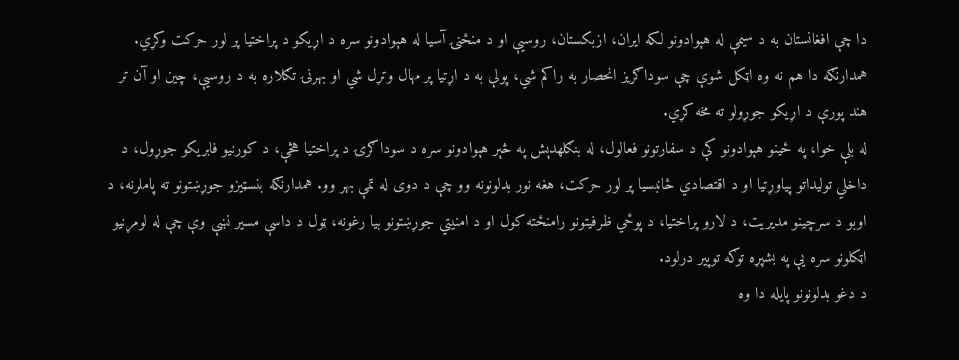دا چې افغانستان به د سیمې له هېوادونو لکه ایران، ازبکستان، روسیې او د منځنۍ آسیا له هېوادونو سره د اړیکو د پراختیا پر لور حرکت وکړي. همدارنګه دا هم نه وه اټکل شوې چې سوداګریز انحصار به راکم شي، پولې به د اړتیا پر مهال وتړل شي او بهرنۍ تګلاره به د روسیې، چین او آن تر هند پورې د اړیکو جوړولو ته مخه کړي.
له بلې خوا، په ځینو هېوادونو کې د سفارتونو فعالول، له بنګلهدېش په څېر هېوادونو سره د سوداګرۍ د پراختیا هڅې، د کورنیو فابریکو جوړول، د داخلي تولیداتو پیاوړتیا او د اقتصادي ځانبسیا پر لور حرکت، هغه نور بدلونونه وو چې د دوی له تمې بهر وو. همدارنګه بنسټیزو جوړښتونو ته پاملرنه، د اوبو د سرچینو مدیریت، د لارو پراختیا، د پوځي ظرفیتونو رامنځته کول او د امنیتي جوړښتونو بیا رغونه، ټول د داسې مسیر نښې وې چې له لومړنیو اټکلونو سره یې په بشپړه توګه توپیر درلود.
د دغو بدلونونو پایله دا وه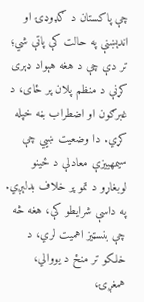چې پاکستان د ګډوډۍ او اندېښنې په حالت کې پاتې شي؛ تر دې چې د هغه هېواد ډېری کړنې د منظم پلان پر ځای، د غبرګون او اضطراب بڼه خپله کړي. دا وضعیت ښيي چې سیمهییزې معادلې د ځینو لوبغاړو د تمو پر خلاف بدلېږي.
په داسې شرایطو کې، هغه څه چې بنسټیز اهمیت لري، د خلکو تر منځ د یووالي، همغږۍ،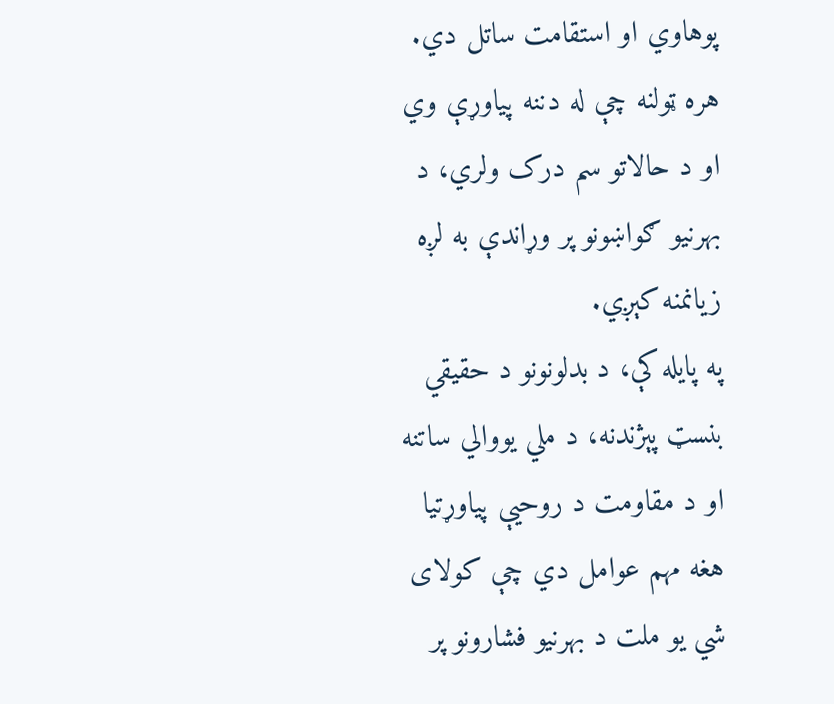پوهاوي او استقامت ساتل دي. هره ټولنه چې له دننه پیاوړې وي او د حالاتو سم درک ولري، د بهرنیو ګواښونو پر وړاندې به لږه زیانمنه کېږي.
په پایله کې، د بدلونونو د حقیقي بنسټ پېژندنه، د ملي یووالي ساتنه او د مقاومت د روحيې پیاوړتیا هغه مهم عوامل دي چې کولای شي یو ملت د بهرنیو فشارونو پر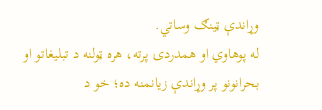وړاندې ټینګ وساتي.
له پوهاوي او همدردۍ پرته، هره ټولنه د تبلیغاتو او بحرانونو پر وړاندې زیانمنه ده؛ خو د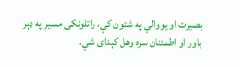بصیرت او یووالي په شتون کې، راتلونکی مسیر په ډېر باور او اطمئنان سره وهل کېدای شي.